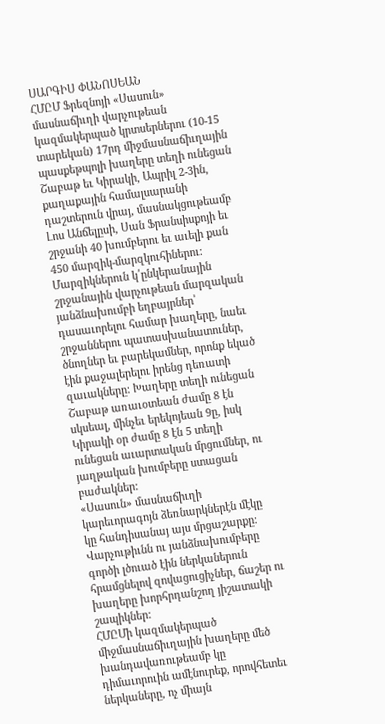ՍԱՐԳԻՍ ՓԱՆՈՍԵԱՆ
ՀՄԸՄ Ֆրեզնոյի «Սասուն» մասնաճիւղի վարչութեան կազմակերպած կրտսերներու (10-15 տարեկան) 17րդ միջմասնաճիւղային պասքեթպոլի խաղերը տեղի ունեցան Շաբաթ եւ Կիրակի, Ապրիլ 2-3ին, քաղաքային համալսարանի դաշտերուն վրայ, մասնակցութեամբ Լոս Անճելըսի, Սան Ֆրանսիսքոյի եւ շրջանի 40 խումբերու եւ աւելի քան 450 մարզիկ-մարզկուհիներու:
Մարզիկներուն կ՛ընկերանային շրջանային վարչութեան մարզական յանձնախումբի եղբայրներ՝ դասաւորելու համար խաղերը, նաեւ շրջաններու պատասխանատուներ, ծնողներ եւ բարեկամներ, որոնք եկած էին քաջալերելու իրենց դեռատի զաւակները: Խաղերը տեղի ունեցան Շաբաթ առաւօտեան ժամը 8 էն սկսեալ, մինչեւ երեկոյեան 9ը, իսկ Կիրակի օր ժամը 8 էն 5 տեղի ունեցան աւարտական մրցումներ, ու յաղթական խումբերը ստացան բաժակներ:
«Սասուն» մասնաճիւղի կարեւորագոյն ձեռնարկներէն մէկը կը հանդիսանայ այս մրցաշարքը: Վարչութիւնն ու յանձնախումբերը գործի լծուած էին ներկաներուն հրամցնելով զովացուցիչներ, ճաշեր ու խաղերը խորհրդանշող յիշատակի շապիկներ:
ՀՄԸՄի կազմակերպած միջմասնաճիւղային խաղերը մեծ խանդավառութեամբ կը դիմաւորուին ամէնուրեք, որովհետեւ ներկաները, ոչ միայն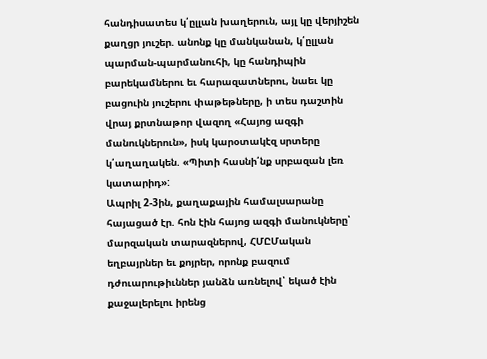հանդիսատես կ՛ըլլան խաղերուն, այլ կը վերյիշեն քաղցր յուշեր. անոնք կը մանկանան, կ՛ըլլան պարման-պարմանուհի, կը հանդիպին բարեկամներու եւ հարազատներու, նաեւ կը բացուին յուշերու փաթեթները, ի տես դաշտին վրայ քրտնաթոր վազող «Հայոց ազգի մանուկներուն», իսկ կարօտակէզ սրտերը կ՛աղաղակեն. «Պիտի հասնի՛նք սրբազան լեռ կատարիդ»:
Ապրիլ 2-3ին, քաղաքային համալսարանը հայացած էր. հոն էին հայոց ազգի մանուկները՝ մարզական տարազներով, ՀՄԸՄական եղբայրներ եւ քոյրեր, որոնք բազում դժուարութիւններ յանձն առնելով՝ եկած էին քաջալերելու իրենց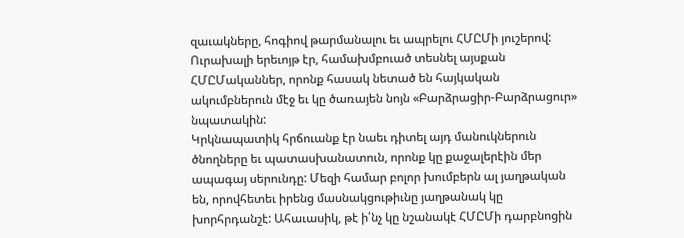զաւակները, հոգիով թարմանալու եւ ապրելու ՀՄԸՄի յուշերով: Ուրախալի երեւոյթ էր, համախմբուած տեսնել այսքան ՀՄԸՄականներ, որոնք հասակ նետած են հայկական ակումբներուն մէջ եւ կը ծառայեն նոյն «Բարձրացիր-Բարձրացուր» նպատակին:
Կրկնապատիկ հրճուանք էր նաեւ դիտել այդ մանուկներուն ծնողները եւ պատասխանատուն, որոնք կը քաջալերէին մեր ապագայ սերունդը: Մեզի համար բոլոր խումբերն ալ յաղթական են, որովհետեւ իրենց մասնակցութիւնը յաղթանակ կը խորհրդանշէ: Ահաւասիկ, թէ ի՛նչ կը նշանակէ ՀՄԸՄի դարբնոցին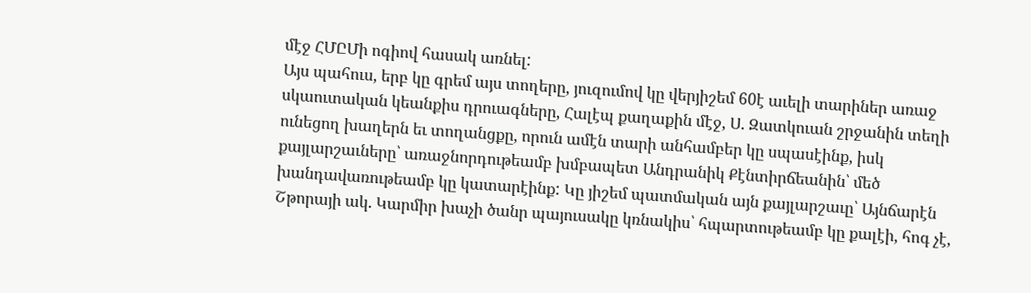մէջ ՀՄԸՄի ոգիով հասակ առնել:
Այս պահուս, երբ կը գրեմ այս տողերը, յուզումով կը վերյիշեմ 60է աւելի տարիներ առաջ սկաուտական կեանքիս դրուագները, Հալէպ քաղաքին մէջ, Ս. Զատկուան շրջանին տեղի ունեցող խաղերն եւ տողանցքը, որուն ամէն տարի անհամբեր կը սպասէինք, իսկ քայլարշաւները՝ առաջնորդութեամբ խմբապետ Անդրանիկ Քէնտիրճեանին՝ մեծ խանդավառութեամբ կը կատարէինք: Կը յիշեմ պատմական այն քայլարշաւը՝ Այնճարէն Շթորայի ակ. Կարմիր խաչի ծանր պայուսակը կռնակիս՝ հպարտութեամբ կը քալէի, հոգ չէ,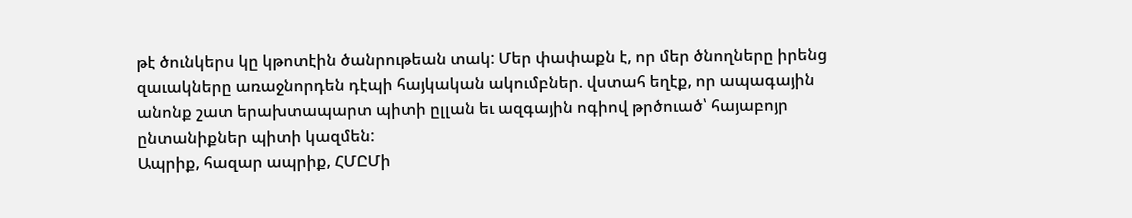թէ ծունկերս կը կթոտէին ծանրութեան տակ: Մեր փափաքն է, որ մեր ծնողները իրենց զաւակները առաջնորդեն դէպի հայկական ակումբներ. վստահ եղէք, որ ապագային անոնք շատ երախտապարտ պիտի ըլլան եւ ազգային ոգիով թրծուած՝ հայաբոյր ընտանիքներ պիտի կազմեն:
Ապրիք, հազար ապրիք, ՀՄԸՄի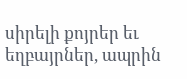սիրելի քոյրեր եւ եղբայրներ, ապրին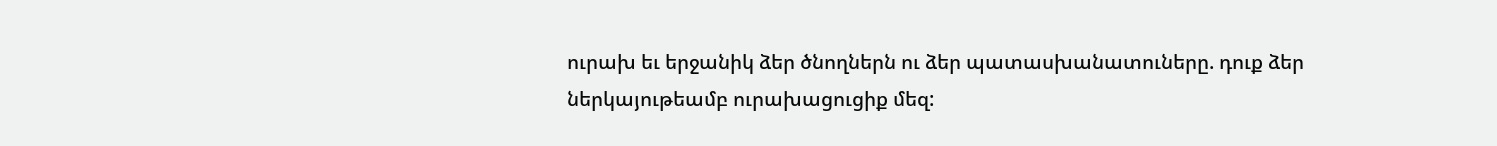ուրախ եւ երջանիկ ձեր ծնողներն ու ձեր պատասխանատուները. դուք ձեր ներկայութեամբ ուրախացուցիք մեզ: